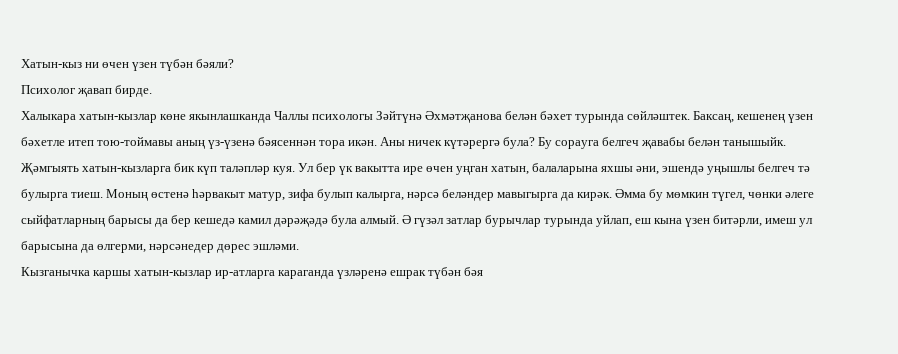Хатын-кыз ни өчен үзен түбән бәяли?
Психолог җавап бирде.
Халыкара хатын-кызлар көне якынлашканда Чаллы психологы Зәйтүнә Әхмәтҗанова белән бәхет турында сөйләштек. Баксаң, кешенең үзен бәхетле итеп тою-тоймавы аның үз-үзенә бәясеннән тора икән. Аны ничек күтәрергә була? Бу сорауга белгеч җавабы белән танышыйк.
Җәмгыять хатын-кызларга бик күп таләпләр куя. Ул бер үк вакытта ире өчен уңган хатын, балаларына яхшы әни, эшендә уңышлы белгеч тә булырга тиеш. Моның өстенә һәрвакыт матур, зифа булып калырга, нәрсә беләндер мавыгырга да кирәк. Әмма бу мөмкин түгел, чөнки әлеге сыйфатларның барысы да бер кешедә камил дәрәҗәдә була алмый. Ә гүзәл затлар бурычлар турында уйлап, еш кына үзен битәрли, имеш ул барысына да өлгерми, нәрсәнедер дөрес эшләми.
Кызганычка каршы хатын-кызлар ир-атларга караганда үзләренә ешрак түбән бәя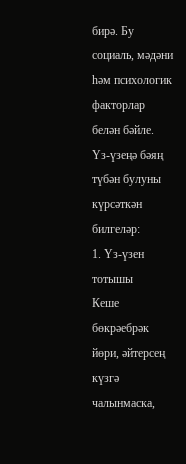бирә. Бу социаль, мәдәни һәм психологик факторлар белән бәйле.
Үз-үзеңә бәяң түбән булуны күрсәткән билгеләр:
1. Үз-үзен тотышы
Кеше бөкрәебрәк йөри, әйтерсең күзгә чалынмаска,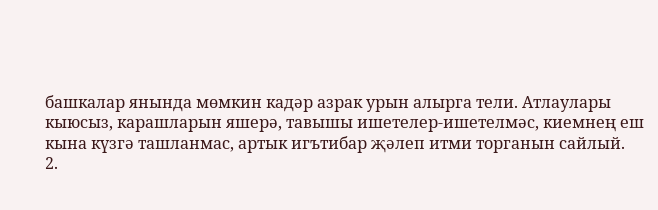башкалар янында мөмкин кадәр азрак урын алырга тели. Атлаулары кыюсыз, карашларын яшерә, тавышы ишетелер-ишетелмәс, киемнең еш кына күзгә ташланмас, артык игътибар җәлеп итми торганын сайлый.
2.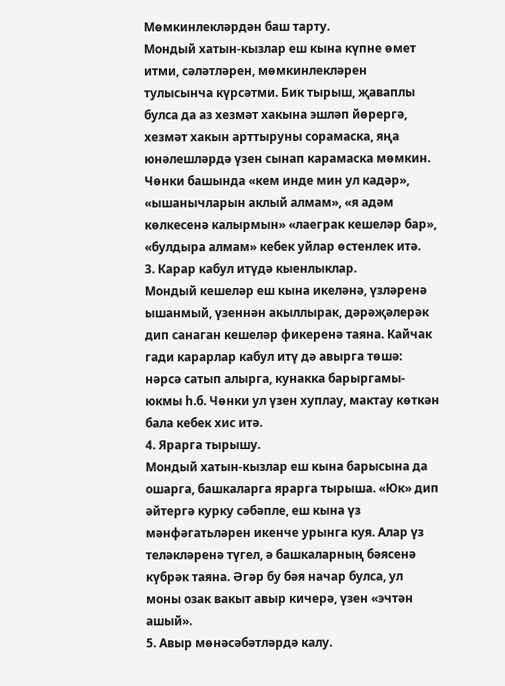Мөмкинлекләрдән баш тарту.
Мондый хатын-кызлар еш кына күпне өмет итми, сәләтләрен, мөмкинлекләрен тулысынча күрсәтми. Бик тырыш, җаваплы булса да аз хезмәт хакына эшләп йөрергә, хезмәт хакын арттыруны сорамаска, яңа юнәлешләрдә үзен сынап карамаска мөмкин. Чөнки башында «кем инде мин ул кадәр», «ышанычларын аклый алмам», «я адәм көлкесенә калырмын» «лаеграк кешеләр бар», «булдыра алмам» кебек уйлар өстенлек итә.
3. Карар кабул итүдә кыенлыклар.
Мондый кешеләр еш кына икеләнә, үзләренә ышанмый, үзеннән акыллырак, дәрәҗәлерәк дип санаган кешеләр фикеренә таяна. Кайчак гади карарлар кабул итү дә авырга төшә: нәрсә сатып алырга, кунакка барыргамы-юкмы һ.б. Чөнки ул үзен хуплау, мактау көткән бала кебек хис итә.
4. Ярарга тырышу.
Мондый хатын-кызлар еш кына барысына да ошарга, башкаларга ярарга тырыша. «Юк» дип әйтергә курку сәбәпле, еш кына үз мәнфәгатьләрен икенче урынга куя. Алар үз теләкләренә түгел, ә башкаларның бәясенә күбрәк таяна. Әгәр бу бәя начар булса, ул моны озак вакыт авыр кичерә, үзен «эчтән ашый».
5. Авыр мөнәсәбәтләрдә калу.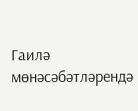Гаилә мөнәсәбәтләрендә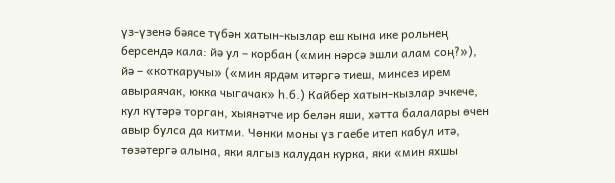үз-үзенә бәясе түбән хатын-кызлар еш кына ике рольнең берсендә кала: йә ул – корбан («мин нәрсә эшли алам соң?»), йә – «коткаручы» («мин ярдәм итәргә тиеш, минсез ирем авыраячак, юкка чыгачак» һ.б.) Кайбер хатын-кызлар эчкече, кул күтәрә торган, хыянәтче ир белән яши, хәтта балалары өчен авыр булса да китми. Чөнки моны үз гаебе итеп кабул итә, төзәтергә алына, яки ялгыз калудан курка, яки «мин яхшы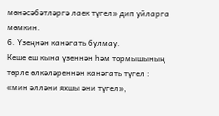мөнәсәбәтләргә лаек түгел» дип уйларга мөмкин.
6. Үзеңнән канәгать булмау.
Кеше еш кына үзеннән һәм тормышының төрле өлкәләреннән канәгать түгел : «мин әлләни яхшы әни түгел»,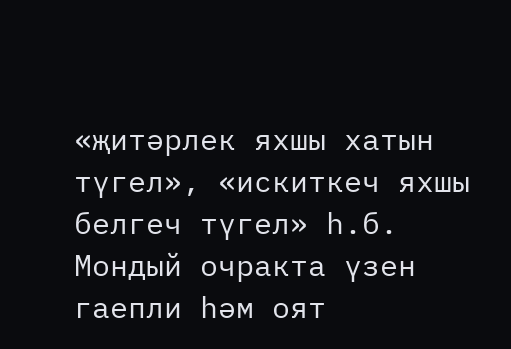«җитәрлек яхшы хатын түгел», «искиткеч яхшы белгеч түгел» һ.б. Мондый очракта үзен гаепли һәм оят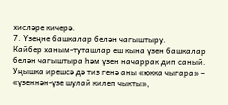хисләре кичерә.
7. Үзеңне башкалар белән чагыштыру.
Кайбер ханым-туташлар еш кына үзен башкалар белән чагыштыра һәм үзен начаррак дип саный. Уңышка ирешсә дә тиз генә аны «юкка чыгара» – «үзеннән-үзе шулай килеп чыкты»,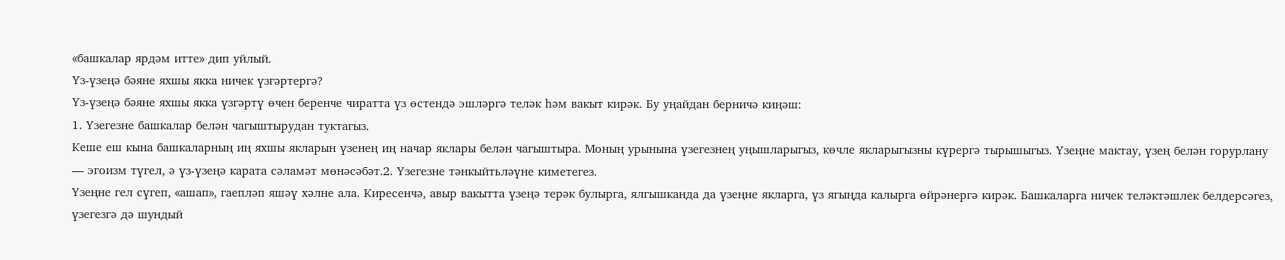«башкалар ярдәм итте» дип уйлый.
Үз-үзеңә бәяне яхшы якка ничек үзгәртергә?
Үз-үзеңә бәяне яхшы якка үзгәртү өчен беренче чиратта үз өстендә эшләргә теләк һәм вакыт кирәк. Бу уңайдан берничә киңәш:
1. Үзегезне башкалар белән чагыштырудан туктагыз.
Кеше еш кына башкаларның иң яхшы якларын үзенең иң начар яклары белән чагыштыра. Моның урынына үзегезнең уңышларыгыз, көчле якларыгызны күрергә тырышыгыз. Үзеңне мактау, үзең белән горурлану — эгоизм түгел, ә үз-үзеңә карата сәламәт мөнәсәбәт.2. Үзегезне тәнкыйтьләүне киметегез.
Үзеңне гел сүгеп, «ашап», гаепләп яшәү хәлне ала. Киресенчә, авыр вакытта үзеңә терәк булырга, ялгышканда да үзеңне якларга, үз ягыңда калырга өйрәнергә кирәк. Башкаларга ничек теләктәшлек белдерсәгез, үзегезгә дә шундый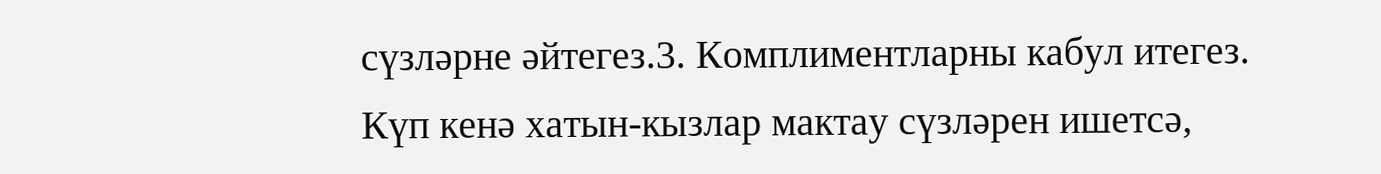сүзләрне әйтегез.3. Комплиментларны кабул итегез.
Күп кенә хатын-кызлар мактау сүзләрен ишетсә,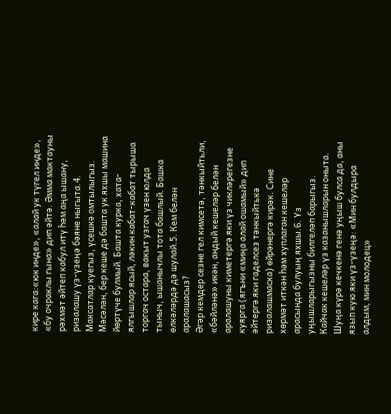кире кага:«юк инде», «алай ук түгел инде», «бу очраклы гына» дип әйтә. Әмма мактауны рәхмәт әйтеп кабул итү һәм аңа ышану, ризалашу үз-үзеңә бәяне ныгыта.4. Максатлар куегыз, үсешкә омтылыгыз.
Мәсәлән, бер кеше дә башта ук яхшы машина йөртүче булмый. Башта курка, хата-ялгышлар ясый, ләкин кабат-кабат тырыша торгач остара, вакыт узгач үзен юлда тыныч, ышанычлы тота башлый. Башка өлкәләрдә дә шулай.5. Кем белән аралашасыз?
Әгәр кемдер сезне гел кимсетә, тәнкыйтьли, «бәйләнә» икән, андый кешеләр белән аралашуны киметергә яки үз чикләрегезне куярга (ягъни «миңа алай ошамый» дип әйтергә яки гаделсез тәнкыйтькә ризалашмаска) өйрәнергә кирәк. Сине хөрмәт иткән һәм хуплаган кешеләр арасында булуың яхшы.6. Үз уңышларыгызны билгеләп барыгыз.
Кайчак кешеләр үз казанышларын оныта. Шуңа күрә кечкенә генә уңыш булса да, аны язып кую яки үз-үзеңә: «Мин булдыра алдым, мин молодец»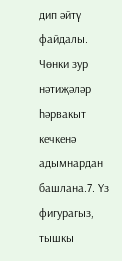дип әйтү файдалы. Чөнки зур нәтиҗәләр һәрвакыт кечкенә адымнардан башлана.7. Үз фигурагыз, тышкы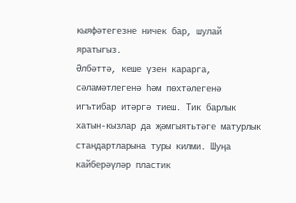кыяфәтегезне ничек бар, шулай яратыгыз.
Әлбәттә, кеше үзен карарга, сәламәтлегенә һәм пөхтәлегенә игътибар итәргә тиеш. Тик барлык хатын-кызлар да җәмгыятьтәге матурлык стандартларына туры килми. Шуңа кайберәүләр пластик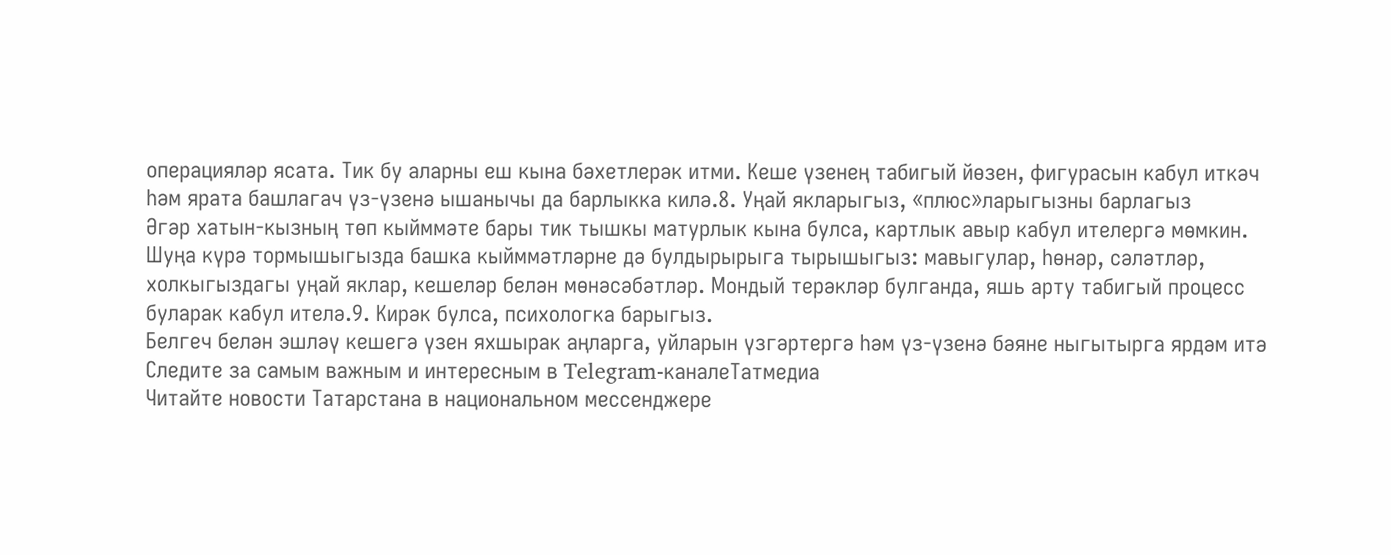операцияләр ясата. Тик бу аларны еш кына бәхетлерәк итми. Кеше үзенең табигый йөзен, фигурасын кабул иткәч һәм ярата башлагач үз-үзенә ышанычы да барлыкка килә.8. Уңай якларыгыз, «плюс»ларыгызны барлагыз
Әгәр хатын-кызның төп кыйммәте бары тик тышкы матурлык кына булса, картлык авыр кабул ителергә мөмкин. Шуңа күрә тормышыгызда башка кыйммәтләрне дә булдырырыга тырышыгыз: мавыгулар, һөнәр, сәләтләр, холкыгыздагы уңай яклар, кешеләр белән мөнәсәбәтләр. Мондый терәкләр булганда, яшь арту табигый процесс буларак кабул ителә.9. Кирәк булса, психологка барыгыз.
Белгеч белән эшләү кешегә үзен яхшырак аңларга, уйларын үзгәртергә һәм үз-үзенә бәяне ныгытырга ярдәм итә
Следите за самым важным и интересным в Telegram-каналеТатмедиа
Читайте новости Татарстана в национальном мессенджере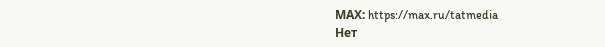MАХ: https://max.ru/tatmedia
Нет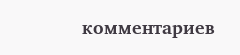комментариев